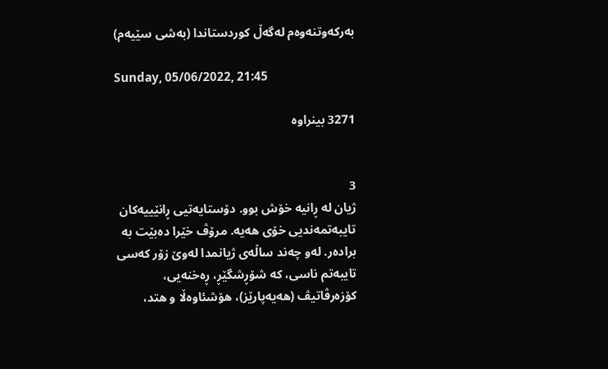بەرکەوتنەوەم لەگەڵ کوردستاندا (بەشی سێیەم)

Sunday, 05/06/2022, 21:45

3271 بینراوە


3
ژیان لە ڕانیە خۆش بوو. دۆستایەتیی ڕانێییەکان تایبەتمەندیی خۆی هەیە. مرۆڤ خێرا دەبێت بە برادەر. لەو چەند ساڵەی ژیانمدا لەوێ زۆر کەسی تایبەتم ناسی، کە شۆڕشگێڕ، ڕەخنەیی، کۆزەرڤاتیڤ (هەیەپارێز)، هۆشئاوەڵا و هتد،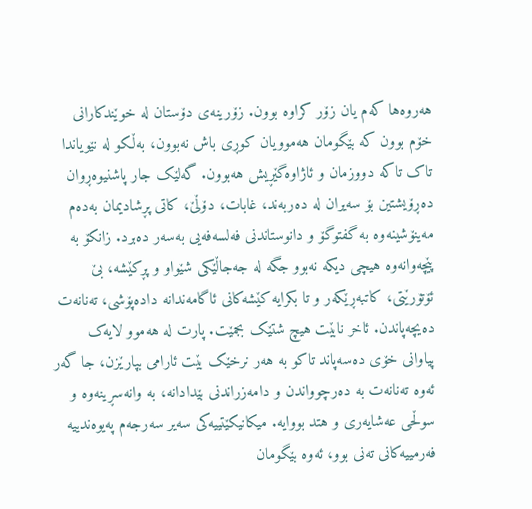هەروەها کەم یان زۆر کراوە بوون. زۆرینەی دۆستان لە خوێندکارانی خۆم بوون کە بێگومان هەموویان کوڕی باش نەبوون، بەڵکو لە نێویاندا تاک تاکە دووزمان و ئاژاوەگێڕیش هەبوون. گەلێک جار پاشنیوەڕوان دەڕۆیشتین بۆ سەیران لە دەربەند، غابات، دۆڵێ، کاتی پڕشادیمان بەدەم مەینۆشینەوە بە گفتوگۆ و دانوستاندنی فەلسەفەیی بەسەر دەبرد. زانکۆ بە پێچەوانەوە هیچی دیکە نەبوو جگە لە جەجاڵێکی شێواو و پڕکێشە، بێ ئۆتۆرێتی، کاتبەڕێکەر و تا بکرایە کێشەکانی ئاگامەندانە دادەپۆشی، تەنانەت دەیچەپاندن. ئاخر نابێت هیچ شتێک بجمێت. پارت لە هەموو لایەک پیاوانی خۆی دەسەپاند تاکو بە هەر نرخێک بێت ئارامی بپارێزن، جا گەر ئەوە تەنانەت بە دەرچوواندن و دامەزراندنی بێدادانە، بە وانەسڕینەوە و سوڵحی عەشایەری و هتد بووایە. میکانیکێتییەکی سەیر سەرجەم پەیوەندییە فەرمییەکانی تەنی بوو، ئەوە بێگومان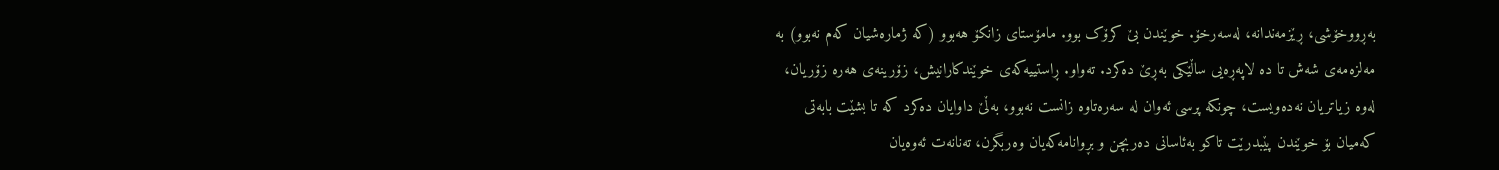بەڕووخۆشی، ڕێزمەندانە، لەسەرخۆ. خوێندن بێ کرۆک بوو. مامۆستای زانکۆ هەبوو (کە ژمارەشیان کەم نەبوو) بە مەلزەمەی شەش تا دە لاپەڕەیی ساڵێکی بەڕێ دەکرد. تەواو. ڕاستییەکەی خوێندکارانیش، زۆرینەی هەرە زۆریان، لەوە زیاتریان نەدەویست، چونکە پرسی ئەوان لە سەرەتاوە زانست نەبوو، بەڵێ داوایان دەکرد کە تا بشێت بابەتی کەمیان بۆ خوێندن پێبدرێت تاکو بەئاسانی دەربچن و بڕوانامەکەیان وەربگرن، تەنانەت ئەوەیان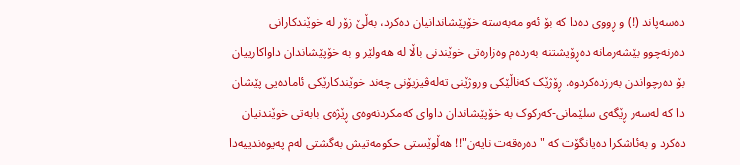دەسەپاند (!) و ڕووی دەدا کە بۆ ئەو مەبەستە خۆپێشاندانیان دەکرد، بەڵێ زۆر لە خوێندکارانی دەرنەچوو بێشەرمانە دەڕۆیشتنە بەردەم وەزارەتی خوێندنی باڵا لە هەولێر و بە خۆپێشاندان داواکارییان بۆ دەرچواندن بەرزدەکردوە. ڕۆژێک کەناڵێکی وروژێنی تەلەڤیزیۆنی چەند خوێندکارێکی ئامادەیی پێشان دا کە لەسەر ڕێگەی سلێمانی-کەرکوک بە خۆپێشاندان داوای کەمکردنەوەی ڕێژەی بابەتی خوێندنیان دەکرد و بەئاشکرا دەیانگۆت کە "دەرەقەت نایەن"!! هەڵوێستی حکومەتیش بەگشتی لەم پەیوەندییەدا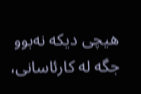هیچی دیکە نەبوو جگە لە کارئاسانی،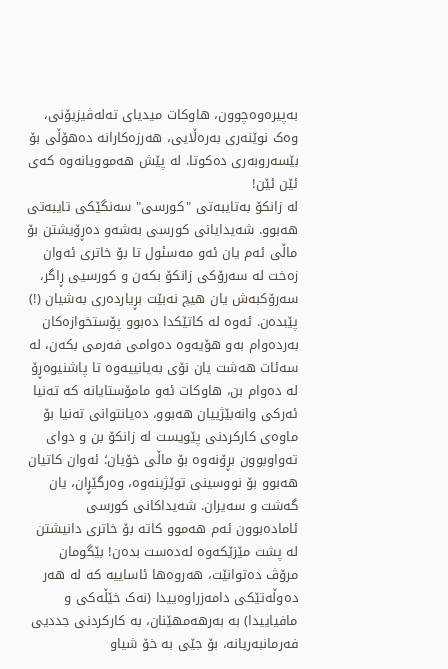بەپیرەوەچوون، هاوکات میدیای تەلەڤیزیۆنی، وەک نوێنەری بەرەڵایی، هەرزەکارانە دەهۆڵی بۆ بێسەروبەری دەکوتا. لە پێش هەموویانەوە کەی ئێن ئێن!
لە زانکۆ بەتایبەتی "کورسی" سەنگێکی تایبەتی هەبوو. شەیدایانی کورسی بەشەو دەڕۆیشتن بۆ ماڵی ئەم یان ئەو مەسئول تا بۆ خاتری ئەوان زەخت لە سەرۆکی زانکۆ بکەن و کورسیی ڕاگر، سەرۆکبەش یان هیچ نەبێت بڕیاردەری بەشیان (!) پێبدەن. ئەوە لە کاتێکدا دەبوو پۆستخوازەکان بەردەوام بەو هۆیەوە دەوامی فەرمی بکەن، لە سەئات هەشت یان نۆی بەیانییەوە تا پاشنیوەڕۆ لە دەوام بن، هاوکات ئەو مامۆستایانە کە تەنیا ئەرکی وانەبێژییان هەبوو، دەیانتوانی تەنیا بۆ ماوەی کارکردنی پێویست لە زانکۆ بن و دوای تەواوبوون بڕۆنەوە بۆ ماڵی خۆیان؛ ئەوان کاتیان هەبوو بۆ نووسینی توێژینەوە، وەرگێڕان، یان گەشت و سەیران. شەیداکانی کورسی ئامادەبوون ئەم هەموو کاتە بۆ خاتری دانیشتن لە پشت مێزێكەوە لەدەست بدەن! بێگومان مرۆڤ دەتوانێت، هەروەها ئاساییە کە لە هەر دەوڵەتێکی دامەزراوەییدا (نەک خێڵەکی و مافیاییدا) بە بەرهەمهێنان، بە کارکردنی جددیی فەرمانبەریانە، بۆ جێی بە خۆ شیاو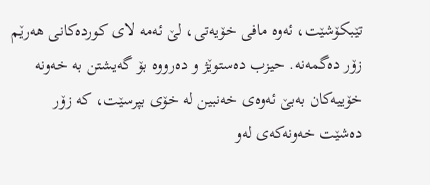تێبکۆشێت، ئەوە مافی خۆیەتی، لێ ئەمە لای کوردەکانی هەرێم زۆر دەگمەنە. حیزب دەستوێژ و دەرووە بۆ گەیشتن بە خەونە خۆییەکان بەبێ ئەوەی خەنبین لە خۆی بپرسێت، کە زۆر دەشێت خەونەکەی لەو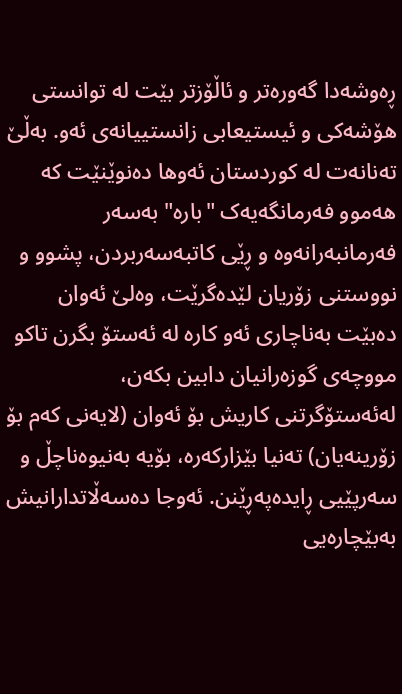ڕەوشەدا گەورەتر و ئاڵۆزتر بێت لە توانستی هۆشەکی و ئیستیعابی زانستییانەی ئەو. بەڵێ تەنانەت لە کوردستان ئەوها دەنوێنێت کە هەموو فەرمانگەیەک "بارە" بەسەر فەرمانبەرانەوە و ڕێی کاتبەسەربردن، پشوو و نووستنی زۆریان لێدەگرێت، وەلێ ئەوان دەبێت بەناچاری ئەو کارە لە ئەستۆ بگرن تاکو مووچەی گوزەرانیان دابین بکەن، لەئەستۆگرتنی کاریش بۆ ئەوان (لایەنی کەم بۆ زۆرینەیان) تەنیا بێزارکەرە، بۆیە بەنیوەناچڵ و سەرپێیی ڕایدەپەڕێنن. ئەوجا دەسەڵاتدارانیش بەبێچارەیی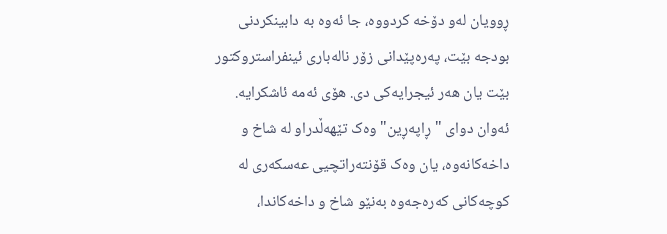ڕوویان لەو دۆخە کردووە، جا ئەوە بە دابینکردنی بودجە بێت، پەرەپێدانی زۆر نالەباری ئینفراستروکتور بێت یان هەر ئیجرایەکی دی. هۆی ئەمە ئاشکرایە. ئەوان دوای "ڕاپەڕین" وەک تێهەڵدراو لە شاخ و داخەکانەوە، یان وەک قۆنتەراتچیی عەسکەری لە کوچەکانی کەرەجەوە بەنێو شاخ و داخەکاندا،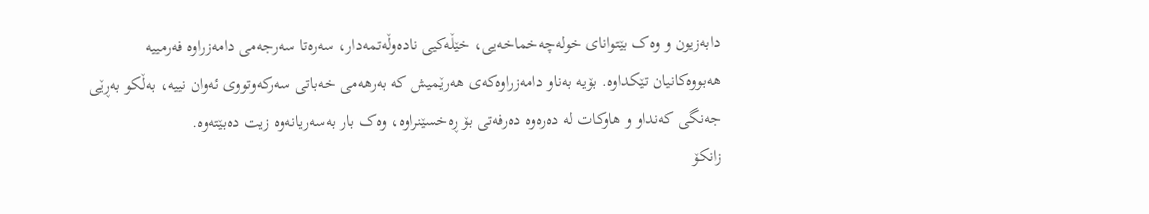دابەزیون و وەک بێتوانای خولەچەخماخەیی، خێڵەکیی نادەوڵەتمەدار، سەرەتا سەرجەمی دامەزراوە فەرمییە هەبووەکانیان تێکداوە. بۆیە بەناو دامەزراوەکەی هەرێمیش کە بەرهەمی خەباتی سەرکەوتووی ئەوان نییە، بەڵکو بەڕێی جەنگی کەنداو و هاوکات لە دەرەوە دەرفەتی بۆ ڕەخسێنراوە، وەک بار بەسەریانەوە زیت دەبێتەوە.
زانکۆ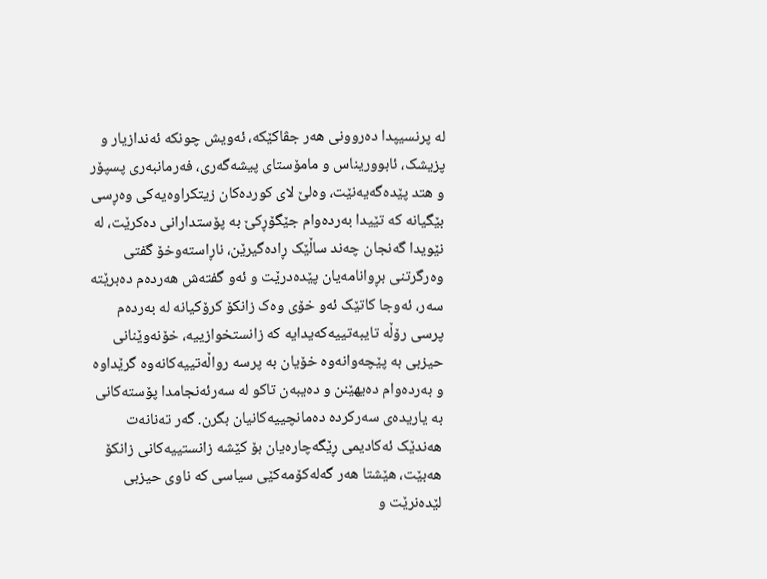لە پرنسیپدا دەروونی هەر جڤاکێکە، ئەویش چونکە ئەندازیار و پزیشک، ئابووریناس و مامۆستای پیشەگەری، فەرمانبەری پسپۆر و هتد پێدەگەیەنێت، وەلێ لای کوردەکان زیتکراوەیەکی وەڕسی بێگیانە کە تێیدا بەردەوام جێگۆڕکێ بە پۆستدارانی دەکرێت، لە نێویدا گەنجان چەند ساڵێک ڕادەگیرێن، ناڕاستەوخۆ گفتی وەرگرتنی بڕوانامەیان پێدەدرێت و ئەو گفتەش هەردەم دەبرێتە سەر، ئەوجا کاتێک ئەو خۆی وەک زانکۆ کرۆکیانە لە بەردەم پرسی رۆڵە تایبەتییەکەیدایە کە زانستخوازییە، خۆنەوێنانی حیزبی بە پێچەوانەوە خۆیان بە پرسە رواڵەتییەکانەوە گرێداوە و بەردەوام دەیهێنن و دەیبەن تاکو لە سەرئەنجامدا پۆستەکانی بە یاریدەی سەرکردە دەمانچییەکانیان بگرن. گەر تەنانەت هەندێک ئەکادیمی ڕێگەچارەیان بۆ کێشە زانستییەکانی زانکۆ هەبێت، هێشتا هەر گەلەکۆمەکێی سیاسی کە ناوی حیزبی لێدەنرێت و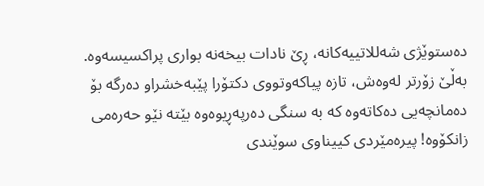دەستوێژی شەللاتییەکانە، ڕێ نادات بیخەنە بواری پراکسیسەوە. بەڵێ زۆرتر لەوەش، تازە پیاکەوتووی دکتۆرا پێبەخشراو دەرگە بۆ دەمانچەیی دەکاتەوە کە بە سنگی دەرپەڕیوەوە بێتە نێو حەرەمی زانکۆوە! پیرەمێردی کییناوی سوێندی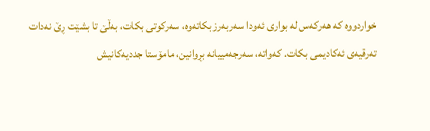خواردووە کە هەرکەس لە بواری ئەودا سەربەرزبکاتەوە، سەرکوتی بکات، بەڵێ تا بشێت ڕێ نەدات تەرقیەی ئەکادیمی بکات. کەواتە، سەرجەمییانە بڕوانین، مامۆستا جددیەکانیش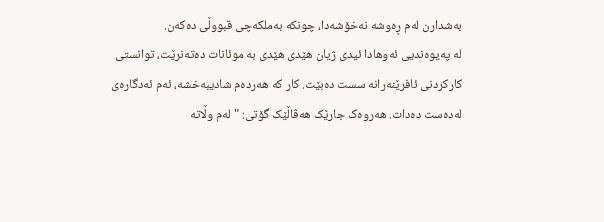بەشدارن لەم ڕەوشە نەخۆشەدا، چونکە بەملکەچی قبووڵی دەکەن.
لە پەیوەندیی ئەوهادا ئیدی ژیان هێدی هێدی بە موئانات دەتەنرێت، توانستی کارکردنی ئافرێنەرانە سست دەبێت. کار کە هەردەم شادیبەخشە، ئەم ئەدگارەی لەدەست دەدات. هەروەک جارێک هەڤاڵێک گۆتی: "لەم وڵاتە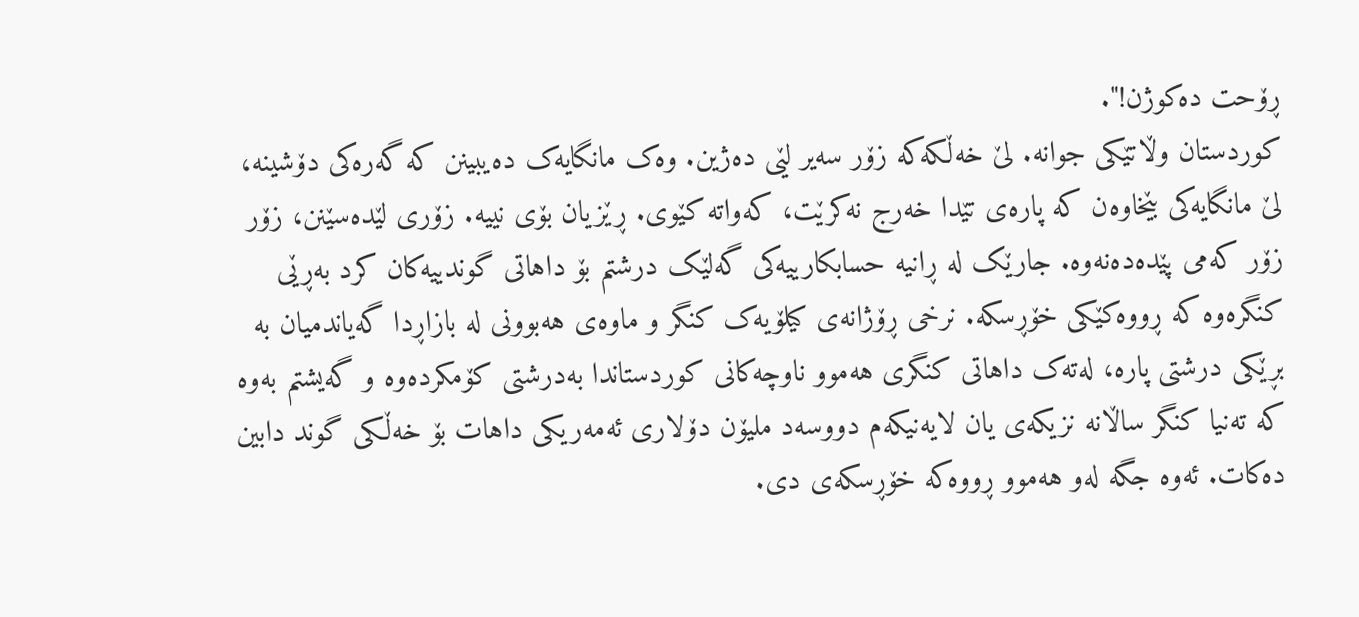ڕۆحت دەکوژن!".
کوردستان وڵاتێکی جوانە. لێ خەڵکەکە زۆر سەیر لێی دەژین. وەک مانگایەک دەیبینن کە گەرەکی دۆشینە، لێ مانگایەکی بێخاوەن کە پارەی تێدا خەرج نەکرێت، کەواتە کێوی. ڕێزیان بۆی نییە. زۆری لێدەسێنن، زۆر زۆر کەمی پێدەدەنەوە. جارێک لە ڕانیە حسابکارییەکی گەلێک درشتم بۆ داهاتی گوندییەکان کرد بەڕێی کنگرەوە کە ڕووەکێکی خۆڕسکە. نرخی ڕۆژانەی کیلۆیەک کنگر و ماوەی هەبوونی لە بازاڕدا گەیاندمیان بە بڕێکی درشتی پارە، لەتەک داهاتی کنگری هەموو ناوچەکانی کوردستاندا بەدرشتی کۆمکردەوە و گەیشتم بەوە کە تەنیا کنگر ساڵانە نزیکەی یان لایەنیکەم دووسەد ملیۆن دۆلاری ئەمەریکی داهات بۆ خەڵکی گوند دابین دەکات. ئەوە جگە لەو هەموو ڕووەکە خۆڕسکەی دی.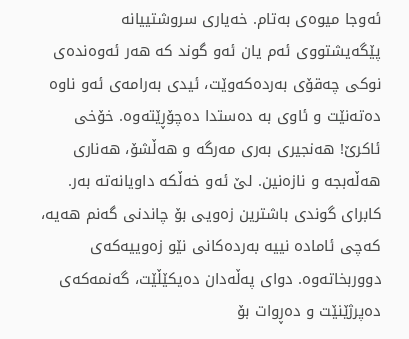ئەوجا میوەی بەتام. خەیاری سروشتییانە پێگەیشتووی ئەم یان ئەو گوند کە هەر ئەوەندەی نوکی چەقۆی بەردەکەوێت، ئیدی بەرامەی ئەو ناوە دەتەنێت و ئاوی بە دەستدا دەچۆڕێتەوە. خۆخی ئاکرێ! هەنجیری بەری مەرگە و هەڵشۆ، هەناری هەڵەبجە و نازەنین. لێ ئەو خەڵکە داویانەتە بەر. کابرای گوندی باشترین زەویی بۆ چاندنی گەنم هەیە، کەچی ئامادە نییە بەردەکانی نێو زەوییەکەی دووربخاتەوە. دوای پەڵەدان دەیکێڵێت، گەنمەکەی دەپرژێنێت و دەڕوات بۆ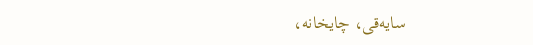سایەقی، چایخانە،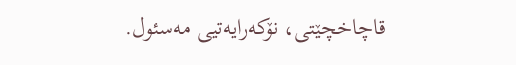قاچاخچێتی، نۆکەرایەتیی مەسئول.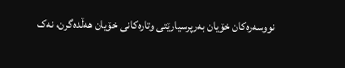نووسەرەکان خۆیان بەرپرسیارێتی وتارەکانی خۆیان هەڵدەگرن، نەک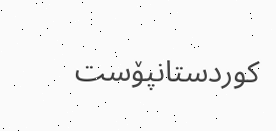کوردستانپۆست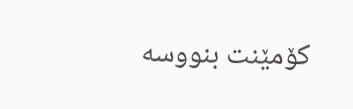کۆمێنت بنووسە